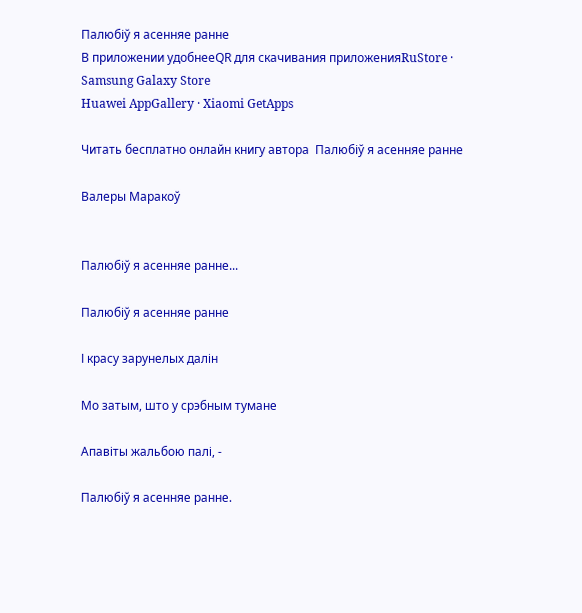Палюбіў я асенняе ранне
В приложении удобнееQR для скачивания приложенияRuStore · Samsung Galaxy Store
Huawei AppGallery · Xiaomi GetApps

Читать бесплатно онлайн книгу автора  Палюбіў я асенняе ранне

Валеры Маракоў


Палюбіў я асенняе ранне...

Палюбіў я асенняе ранне

І красу зарунелых далін

Мо затым, што у срэбным тумане

Апавіты жальбою палі, -

Палюбіў я асенняе ранне.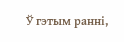Ў гэтым ранні,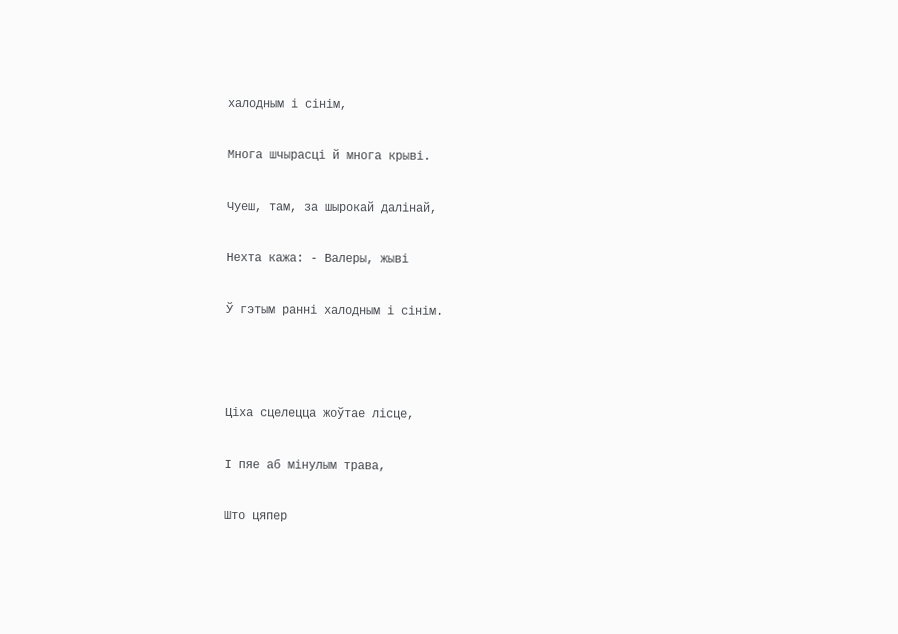халодным і сінім,

Многа шчырасці й многа крыві.

Чуеш, там, за шырокай далінай,

Нехта кажа: - Валеры, жыві

Ў гэтым ранні халодным і сінім.



Ціха сцелецца жоўтае лісце,

І пяе аб мінулым трава,

Што цяпер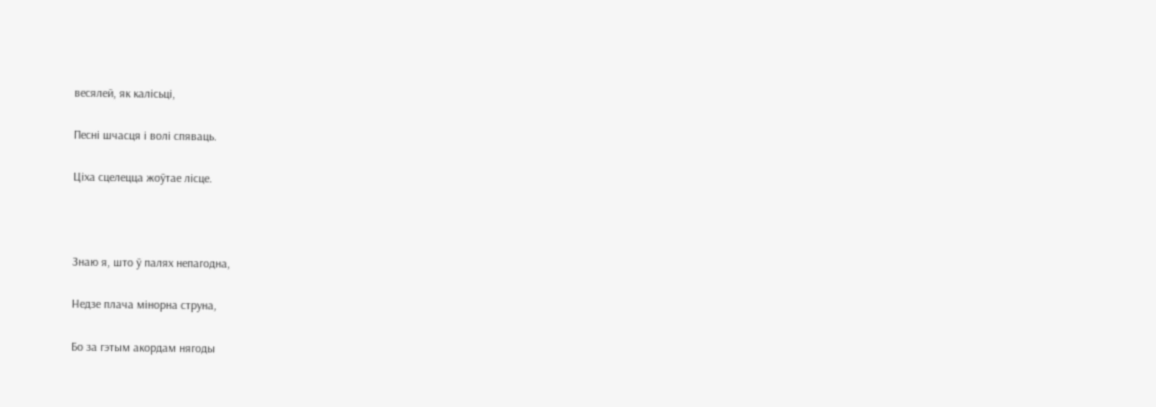весялей, як калісьці,

Песні шчасця і волі спяваць.

Ціха сцелецца жоўтае лісце.



Знаю я, што ў палях непагодна,

Недзе плача мінорна струна,

Бо за гэтым акордам нягоды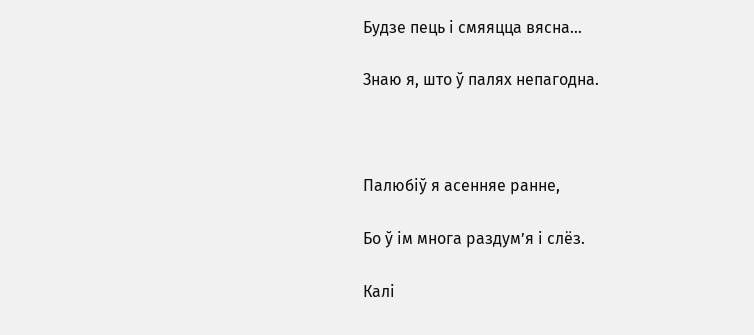Будзе пець і смяяцца вясна…

Знаю я, што ў палях непагодна.



Палюбіў я асенняе ранне,

Бо ў ім многа раздум’я і слёз.

Калі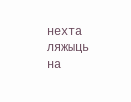нехта ляжыць на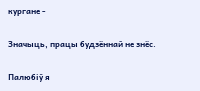кургане -

Значыць, працы будзённай не знёс.

Палюбіў я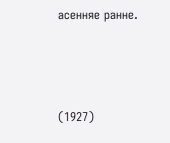асенняе ранне.



(1927)